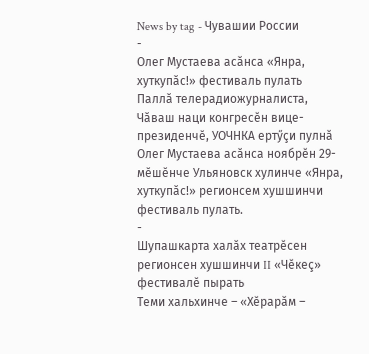News by tag - Чувашии России
-
Олег Мустаева асăнса «Янра, хуткупăс!» фестиваль пулать
Паллă телерадиожурналиста, Чăваш наци конгресӗн вице-президенчӗ, УОЧНКА ертӳçи пулнă Олег Мустаева асăнса ноябрӗн 29-мӗшӗнче Ульяновск хулинче «Янра, хуткупăс!» регионсем хушшинчи фестиваль пулать.
-
Шупашкарта халăх театрӗсен регионсен хушшинчи II «Чӗкеç» фестивалӗ пырать
Теми хальхинче – «Хӗрарăм –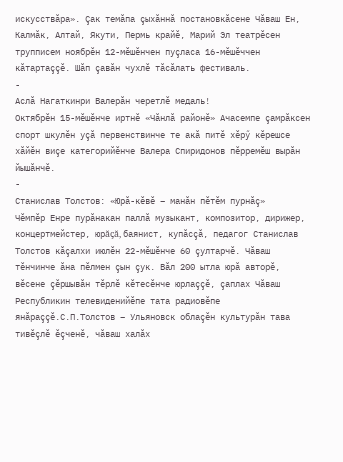искусствăра». Çак темăпа çыхăннă постановкăсене Чăваш Ен, Калмăк, Алтай, Якути, Пермь крайӗ, Марий Эл театрӗсен трупписем ноябрӗн 12-мӗшӗнчен пуçласа 16-мӗшӗччен кăтартаççӗ. Шăп çавăн чухлӗ тăсăлать фестиваль.
-
Аслă Нагаткинри Валерăн черетлӗ медаль!
Октябрӗн 15-мӗшӗнче иртнӗ «Чăнлă районӗ» Ачасемпе çамрăксен спорт шкулӗн уçă первенствинче те акă питӗ хӗрӳ кӗрешсе хăйӗн виçе категорийӗнче Валера Спиридонов пӗрремӗш вырăн йышăнчӗ.
-
Станислав Толстов: «Юрă-кӗвӗ – манăн пӗтӗм пурнăç»
Чӗмпӗр Енре пурăнакан паллă музыкант, композитор, дирижер, концертмейстер, юрăçă, баянист, купăсçă, педагог Станислав Толстов кăçалхи июлӗн 22-мӗшӗнче 60 çултарчӗ. Чăваш тӗнчинче ăна пӗлмен çын çук. Вăл 200 ытла юрă авторӗ, вӗсене çӗршывăн тӗрлӗ кӗтесӗнче юрлаççӗ, çаплах Чăваш Республикин телевиденийӗпе тата радиовӗпе янăраççӗ.С.П.Толстов – Ульяновск облаçӗн культурăн тава тивӗçлӗ ӗçченӗ, чăваш халăх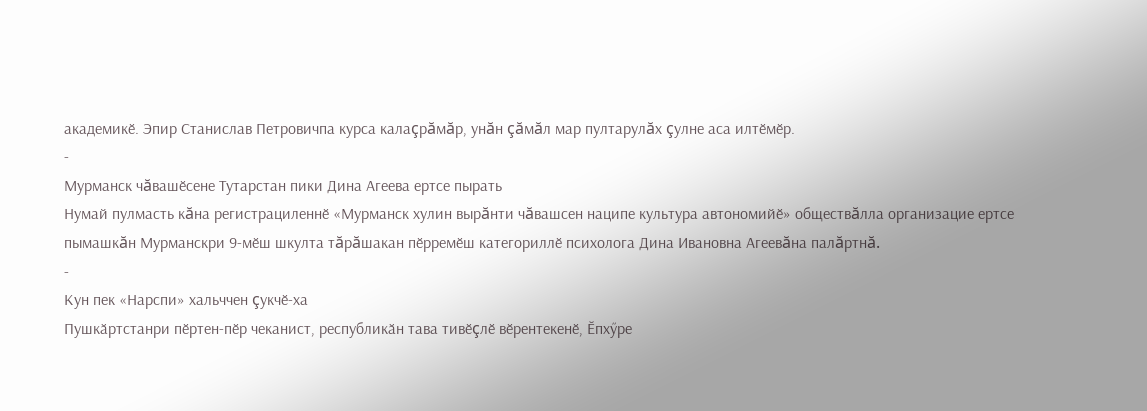академикӗ. Эпир Станислав Петровичпа курса калаçрăмăр, унăн çăмăл мар пултарулăх çулне аса илтӗмӗр.
-
Мурманск чăвашӗсене Тутарстан пики Дина Агеева ертсе пырать
Нумай пулмасть кăна регистрациленнӗ «Мурманск хулин вырăнти чăвашсен наципе культура автономийӗ» обществăлла организацие ертсе пымашкăн Мурманскри 9-мӗш шкулта тăрăшакан пӗрремӗш категориллӗ психолога Дина Ивановна Агеевăна палăртнă.
-
Кун пек «Нарспи» хальччен çукчӗ-ха
Пушкӑртстанри пӗртен-пӗр чеканист, республикӑн тава тивӗçлӗ вӗрентекенӗ, Ӗпхӳре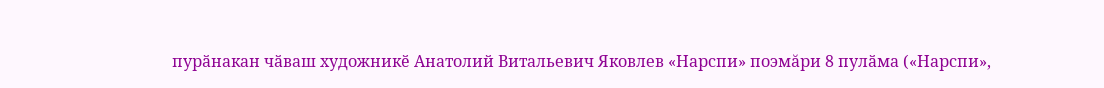пурӑнакан чӑваш художникӗ Анатолий Витальевич Яковлев «Нарспи» поэмăри 8 пулӑма («Нарспи»,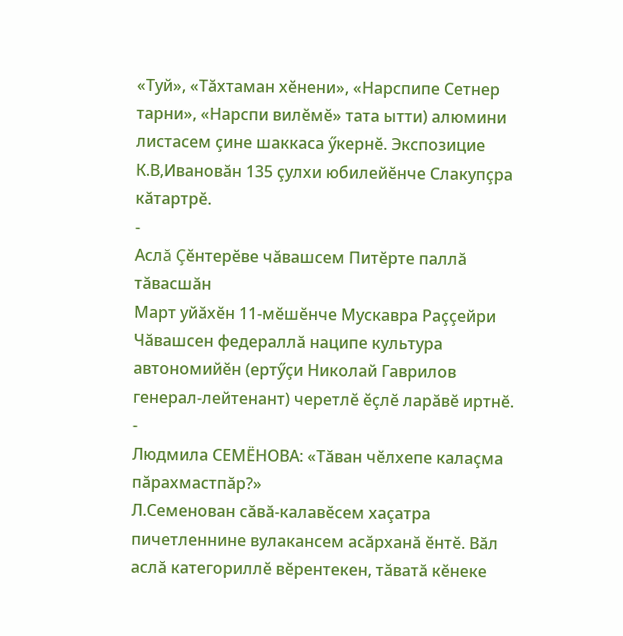«Туй», «Тăхтаман хӗнени», «Нарспипе Сетнер тарни», «Нарспи вилӗмӗ» тата ытти) алюмини листасем çине шаккаса ӳкернӗ. Экспозицие К.В,Ивановăн 135 çулхи юбилейӗнче Слакупçра кăтартрӗ.
-
Аслă Çӗнтерӗве чăвашсем Питӗрте паллă тăвасшăн
Март уйăхӗн 11-мӗшӗнче Мускавра Раççейри Чăвашсен федераллă наципе культура автономийӗн (ертӳçи Николай Гаврилов генерал-лейтенант) черетлӗ ӗçлӗ ларăвӗ иртнӗ.
-
Людмила СЕМЁНОВА: «Тăван чӗлхепе калаçма пăрахмастпăр?»
Л.Семенован сăвă-калавӗсем хаçатра пичетленнине вулакансем асăрханă ӗнтӗ. Вăл аслă категориллӗ вӗрентекен, тăватă кӗнеке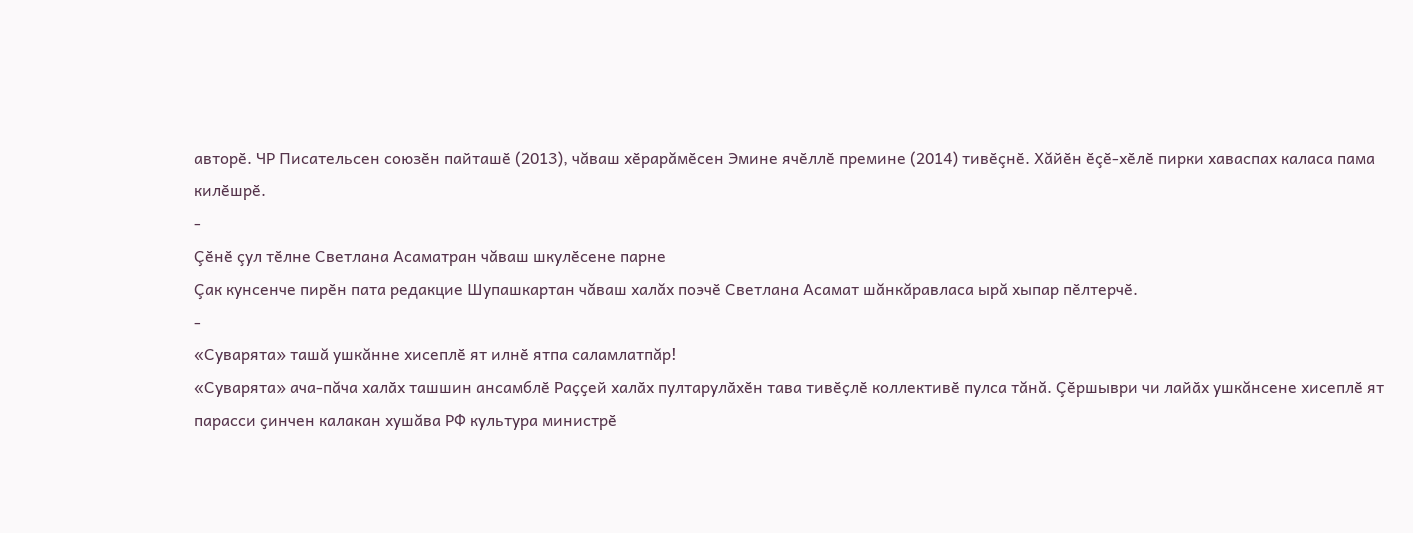авторӗ. ЧР Писательсен союзӗн пайташӗ (2013), чăваш хӗрарăмӗсен Эмине ячӗллӗ премине (2014) тивӗçнӗ. Хăйӗн ӗçӗ-хӗлӗ пирки хаваспах каласа пама килӗшрӗ.
-
Çӗнӗ çул тӗлне Светлана Асаматран чăваш шкулӗсене парне
Çак кунсенче пирӗн пата редакцие Шупашкартан чăваш халăх поэчӗ Светлана Асамат шăнкăравласа ырă хыпар пӗлтерчӗ.
-
«Суварята» ташă ушкăнне хисеплӗ ят илнӗ ятпа саламлатпăр!
«Суварята» ача-пăча халӑх ташшин ансамблӗ Раҫҫей халӑх пултарулӑхӗн тава тивӗҫлӗ коллективӗ пулса тăнă. Çӗршыври чи лайӑх ушкăнсене хисеплӗ ят парасси ҫинчен калакан хушăва РФ культура министрӗ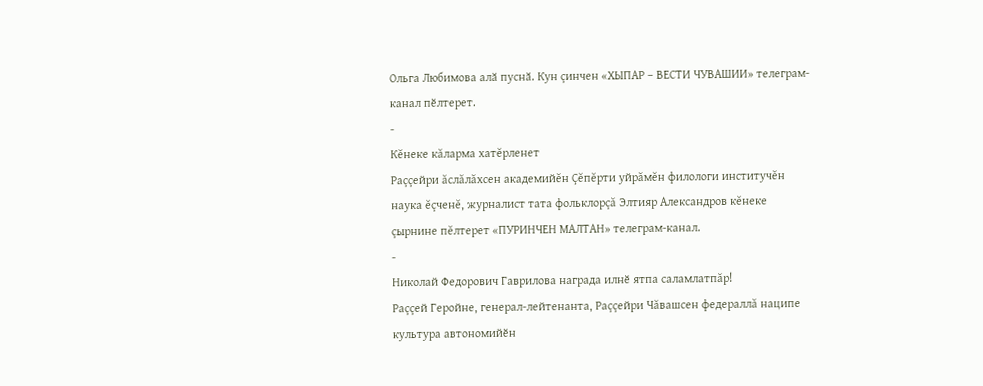Ольга Любимова алӑ пуснӑ. Кун çинчен «ХЫПАР – ВЕСТИ ЧУВАШИИ» телеграм-канал пӗлтерет.
-
Кĕнеке кăларма хатĕрленет
Раççейри ăслăлăхсен академийĕн Çĕпĕрти уйрăмĕн филологи институчĕн наука ĕçченĕ, журналист тата фольклорçă Элтияр Александров кĕнеке çырнине пĕлтерет «ПУРИНЧЕН МАЛТАН» телеграм-канал.
-
Николай Федорович Гаврилова награда илнӗ ятпа саламлатпăр!
Раççей Геройне, генерал-лейтенанта, Раççейри Чăвашсен федераллă наципе культура автономийӗн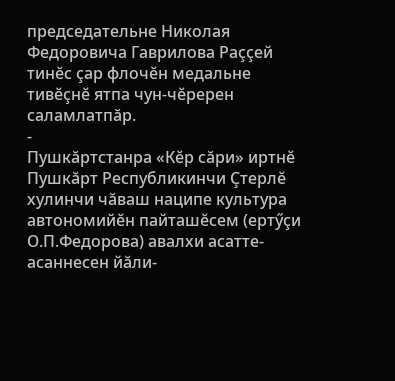председательне Николая Федоровича Гаврилова Раççей тинӗс çар флочӗн медальне тивӗçнӗ ятпа чун-чӗререн саламлатпăр.
-
Пушкăртстанра «Кӗр сăри» иртнӗ
Пушкăрт Республикинчи Çтерлӗ хулинчи чăваш наципе культура автономийӗн пайташӗсем (ертӳçи О.П.Федорова) авалхи асатте-асаннесен йăли-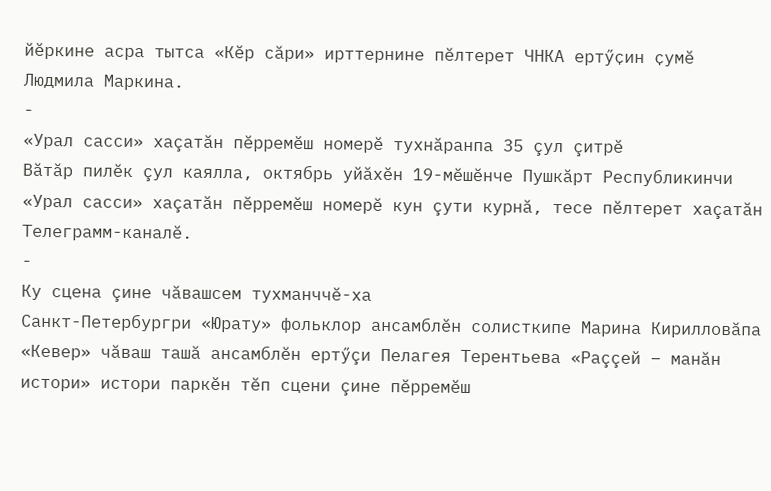йӗркине асра тытса «Кӗр сăри» ирттернине пӗлтерет ЧНКА ертӳҫин ҫумӗ Людмила Маркина.
-
«Урал сасси» хаçатăн пӗрремӗш номерӗ тухнăранпа 35 çул çитрӗ
Вăтăр пилĕк çул каялла, октябрь уйăхĕн 19-мĕшĕнче Пушкăрт Республикинчи «Урал сасси» хаçатăн пĕрремĕш номерĕ кун çути курнă, тесе пӗлтерет хаçатăн Телеграмм-каналӗ.
-
Ку сцена çине чăвашсем тухманччӗ-ха
Санкт-Петербургри «Юрату» фольклор ансамблӗн солисткипе Марина Кирилловăпа «Кевер» чăваш ташă ансамблӗн ертӳçи Пелагея Терентьева «Раççей – манăн истори» истори паркӗн тӗп сцени çине пӗрремӗш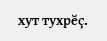хут тухрӗç.